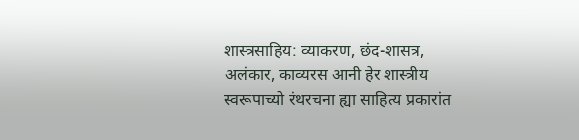शास्त्रसाहिय: व्याकरण, छंद-शासत्र, अलंकार, काव्यरस आनी हेर शास्त्रीय स्वरूपाच्यो रंथरचना ह्या साहित्य प्रकारांत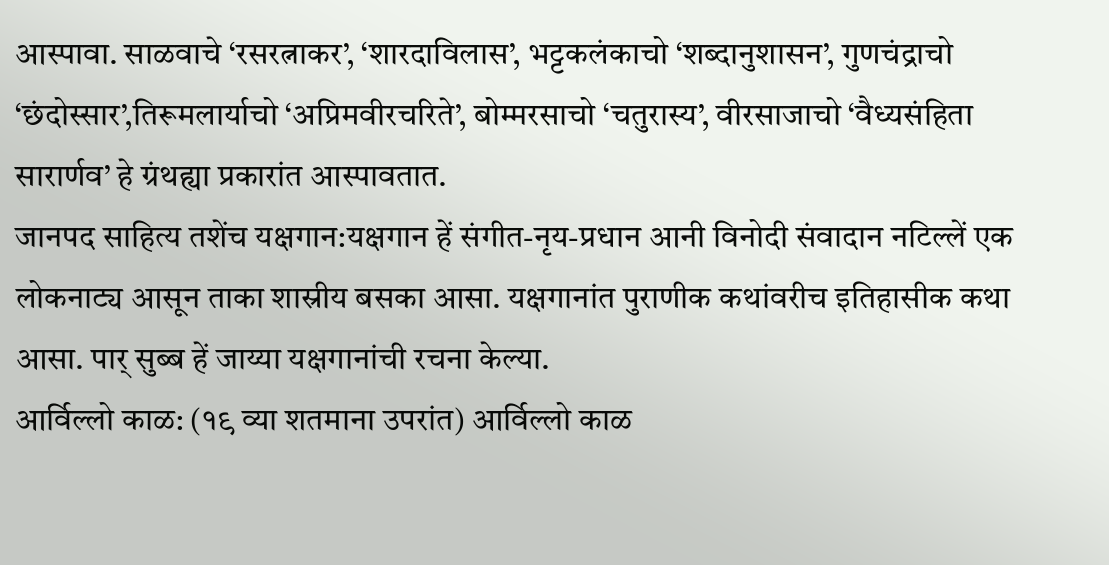आस्पावा. साळवाचे ‘रसरत्नाकर’, ‘शारदाविलास’, भट्टकलंकाचो ‘शब्दानुशासन’, गुणचंद्राचो ‘छंदोस्सार’,तिरूमलार्याचो ‘अप्रिमवीरचरिते’, बोम्मरसाचो ‘चतुरास्य’, वीरसाजाचो ‘वैध्यसंहिता सारार्णव’ हे ग्रंथह्या प्रकारांत आस्पावतात.
जानपद साहित्य तशेंच यक्षगान:यक्षगान हें संगीत-नृय-प्रधान आनी विनोदी संवादान नटिल्लें एक लोकनाट्य आसून ताका शास्रीय बसका आसा. यक्षगानांत पुराणीक कथांवरीच इतिहासीक कथा आसा. पार् सुब्ब हें जाय्या यक्षगानांची रचना केल्या.
आर्विल्लो काळ: (१९ व्या शतमाना उपरांत) आर्विल्लो काळ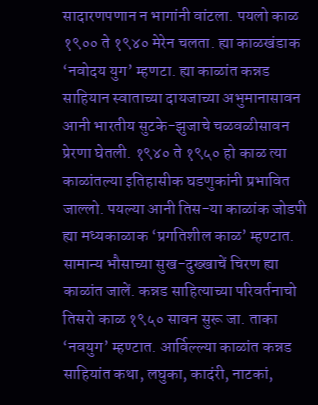सादारणपणान न भागांनी वांटला. पयलो काळ १९०० ते १९४० मेरेन चलता. ह्या काळखंडाक ‘नवोदय युग’ म्हणटा. ह्या काळांत कन्नड साहियान स्वाताच्या दायजाच्या अभुमानासावन आनी भारतीय सुटके-झुजाचे चळवळीसावन प्रेरणा घेतली. १९४० ते १९५० हो काळ त्या काळांतल्या इतिहासीक घडणुकांनी प्रभावित जाल्लो. पयल्या आनी तिस-या काळांक जोडपी ह्या मध्यकाळाक ‘प्रगतिशील काळ’ म्हण्टात. सामान्य भौसाच्या सुख-दुख्खाचें चिरण ह्या काळांत जालें. कन्नड साहित्याच्या परिवर्तनाचो तिसरो काळ १९५० सावन सुरू जा. ताका ‘नवयुग’ म्हण्टात. आर्विल्ल्या काळांत कन्नड साहियांत कथा, लघुका, कादंरी, नाटकां,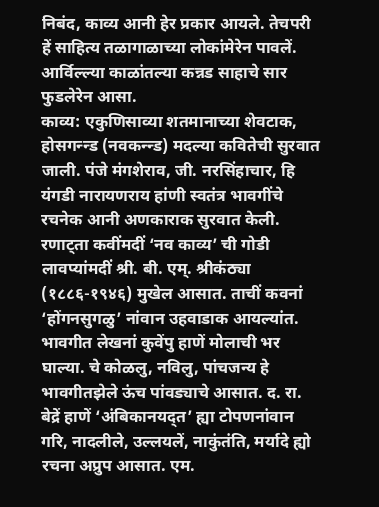निबंद, काव्य आनी हेर प्रकार आयले. तेचपरी हें साहित्य तळागाळाच्या लोकांमेरेन पावलें. आर्विल्ल्या काळांतल्या कन्नड साहाचे सार फुडलेरेन आसा.
काव्य: एकुणिसाव्या शतमानाच्या शेवटाक, होसगन्न्ड (नवकन्न्ड) मदल्या कवितेची सुरवात जाली. पंजे मंगशेराव, जी. नरसिंहाचार, हि यंगडी नारायणराय हांणी स्वतंत्र भावगींचे रचनेक आनी अणकाराक सुरवात केली. रणाट्ता कवींमदीं ‘नव काव्य’ ची गोडी लावप्यांमदीं श्री. बी. एम्. श्रीकंठ्या (१८८६-१९४६) मुखेल आसात. ताचीं कवनां ‘होंगनसुगळु’ नांवान उहवाडाक आयल्यांत. भावगीत लेखनां कुवेंपु हाणें मोलाची भर घाल्या. चे कोळलु, नविलु, पांचजन्य हे भावगीतझेले ऊंच पांवड्याचे आसात. द. रा. बेद्रें हाणें ‘अंबिकानयद्त’ ह्या टोपणनांवान गरि, नादलीले, उल्लयलें, नाकुंतंति, मर्यादे ह्यो रचना अप्रुप आसात. एम.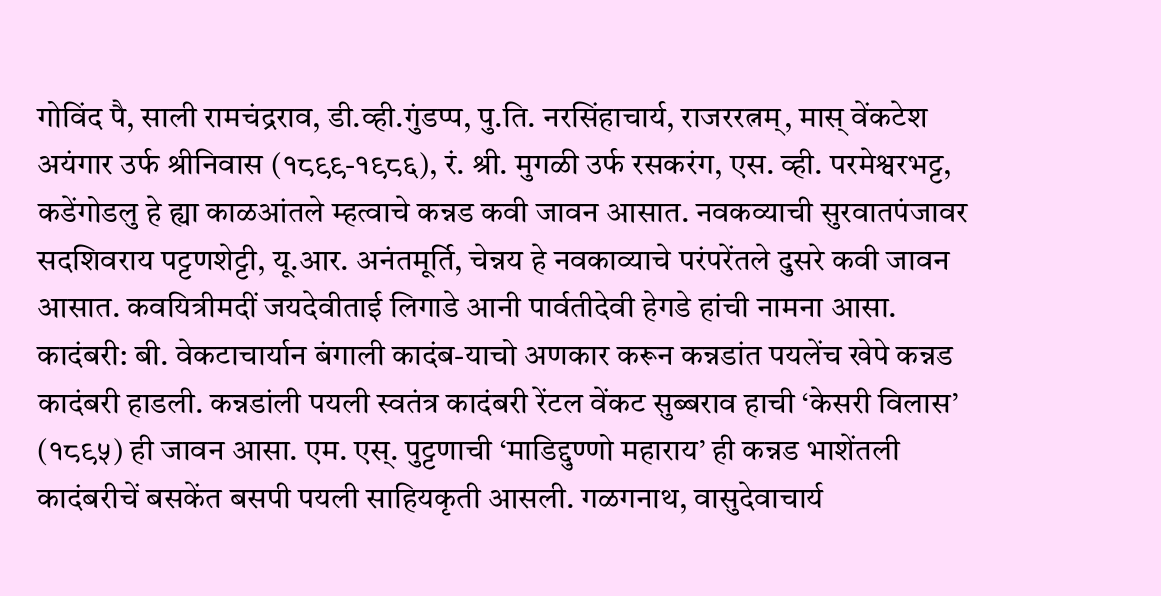गोविंद पै, साली रामचंद्रराव, डी.व्ही.गुंडप्प, पु.ति. नरसिंहाचार्य, राजररत्नम्, मास् वेंकटेश अयंगार उर्फ श्रीनिवास (१८९९-१९८६), रं. श्री. मुगळी उर्फ रसकरंग, एस. व्ही. परमेश्वरभट्ट, कडेंगोडलु हे ह्या काळआंतले म्हत्वाचे कन्नड कवी जावन आसात. नवकव्याची सुरवातपंजावर सदशिवराय पट्टणशेट्टी, यू.आर. अनंतमूर्ति, चेन्नय हे नवकाव्याचे परंपरेंतले दुसरे कवी जावन आसात. कवयित्रीमदीं जयदेवीताई लिगाडे आनी पार्वतीदेवी हेगडे हांची नामना आसा.
कादंबरी: बी. वेकटाचार्यान बंगाली कादंब-याचो अणकार करून कन्नडांत पयलेंच खेपे कन्नड कादंबरी हाडली. कन्नडांली पयली स्वतंत्र कादंबरी रेंटल वेंकट सुब्बराव हाची ‘केसरी विलास’ (१८९५) ही जावन आसा. एम. एस्. पुट्टणाची ‘माडिद्दुण्णो महाराय’ ही कन्नड भाशेंतली कादंबरीचें बसकेंत बसपी पयली साहियकृती आसली. गळगनाथ, वासुदेवाचार्य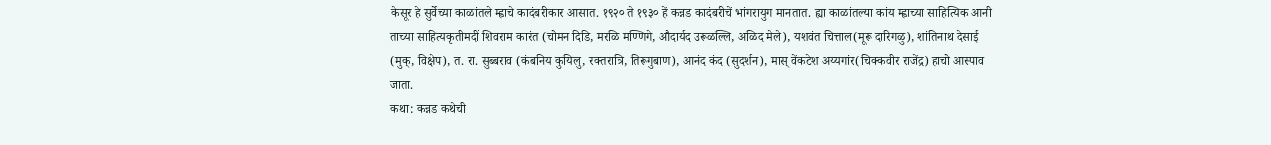केसूर हे सुर्वेच्या काळांतले म्ह्वाचे कादंबरीकार आसात. १९२० ते १९३० हें कन्नड कादंबरीचें भांगरायुग मानतात. ह्या काळांतल्या कांय म्ह्वाच्या साहित्यिक आनी ताच्या साहित्यकृतीमदीं शिवराम कारंत (चोमन दिडि, मरळि मण्णिगे, औदार्यद उरूळल्लि, अळिद मेले), यशवंत चित्ताल(मूरू दारिगळु), शांतिनाथ देसाई (मुक्, विक्षेप), त. रा. सुब्बराव (कंबनिय कुयिलु, रक्तरात्रि, तिरूगुबाण), आनंद कंद (सुदर्शन), मास् वेंकटेश अय्यगांर(चिक्कवीर राजेंद्र) हाचो आस्पाव जाता.
कथा: कन्नड कथेची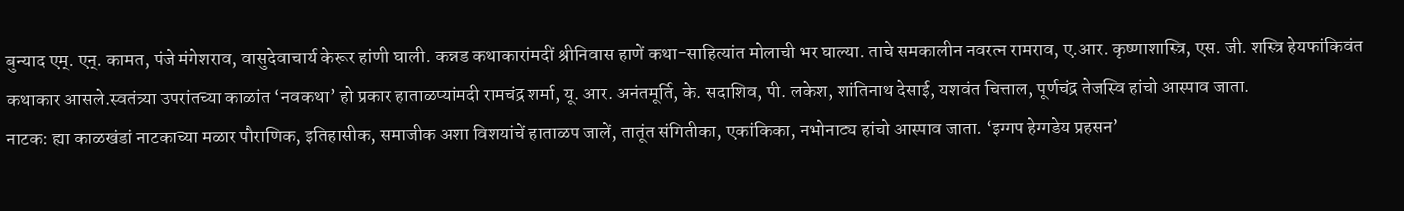बुन्याद एम्. एन्. कामत, पंजे मंगेशराव, वासुदेवाचार्य केरूर हांणी घाली. कन्नड कथाकारांमदीं श्रीनिवास हाणें कथा-साहित्यांत मोलाची भर घाल्या. ताचे समकालीन नवरत्न रामराव, ए.आर. कृष्णाशास्त्रि, एस. जी. शस्त्रि हेयफांकिवंत कथाकार आसले.स्वतंत्र्या उपरांतच्या काळांत ‘नवकथा’ हो प्रकार हाताळप्यांमदी रामचंद्र शर्मा, यू. आर. अनंतमूर्ति, के. सदाशिव, पी. लकेश, शांतिनाथ देसाई, यशवंत चित्ताल, पूर्णचंद्र तेजस्वि हांचो आस्पाव जाता.
नाटक: ह्या काळखंडां नाटकाच्या मळार पौराणिक, इतिहासीक, समाजीक अशा विशयांचें हाताळप जालें, तातूंत संगितीका, एकांकिका, नभोनाट्य हांचो आस्पाव जाता. ‘इग्गप हेग्गडेय प्रहसन’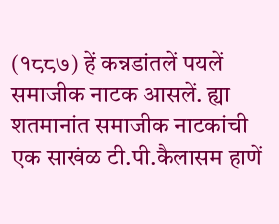(१८८७) हें कन्नडांतलें पयलें समाजीक नाटक आसलें. ह्या शतमानांत समाजीक नाटकांची एक साखंळ टी.पी.कैलासम हाणें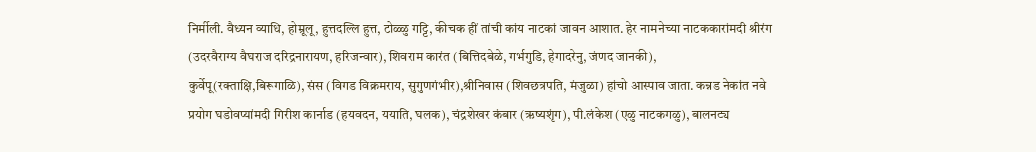निर्मीली. वैध्यन व्याधि, होम्रूलू, हुत्तदल्लि हुत्त, टोळ्ळु गट्टि, कीचक हीं तांची कांय नाटकां जावन आशात. हेर नामनेच्या नाटककारांमदी श्रीरंग (उदरवैराग्य वैघराज दरिद्रनारायण, हरिजन्वार), शिवराम कारंत (बित्तिदबेळे, गर्भगुडि, हेगादरेनु, जंणद जानकी), कुर्वेपू(रक्ताक्षि,बिरूगाळि), संस (विगड विक्रमराय, सुगुणगंभीर),श्रीनिवास (शिवछत्रपति, मंजुळा) हांचो आस्पाव जाता. कन्नड नेकांत नवे प्रयोग घडोवप्यांमदी गिरीश कार्नाड (हयवदन, ययाति, घलक), चंद्रशेखर कंबार (ऋष्यशृंग), पी.लंकेश (एळु नाटकगळु), बालनट्य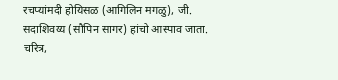रचप्यांमदी होयिसळ (आगिलिन मगळु), जी. सदाशिवय्य (सौपिन सागर) हांचो आस्पाव जाता.
चरित्र,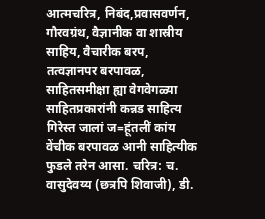आत्मचरित्र, निबंद,प्रवासवर्णन, गौरवग्रंथ, वैज्ञानीक वा शास्रीय साहिय, वैचारीक बरप, तत्वज्ञानपर बरपावळ, साहितसमीक्षा ह्या वेगवेगळ्या साहितप्रकारांनी कन्नड साहित्य गिरेस्त जालां ज=हूंतलीं कांय वेंचीक बरपावळ आनी साहित्यीक फुडले तरेन आसा. चरित्र: च. वासुदेवय्य (छत्रपि शिवाजी), डी.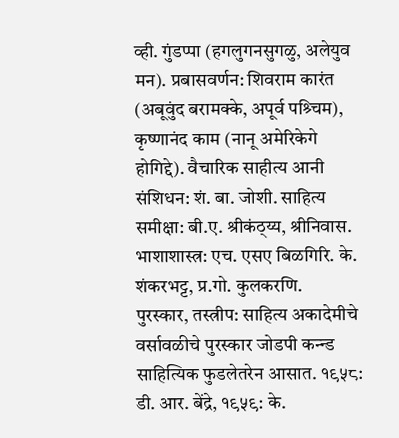व्ही. गुंडप्पा (हगलुगनसुगळु, अलेयुव मन). प्रबासवर्णन: शिवराम कारंत (अबूवुंद बरामक्के, अपूर्व पश्र्चिम), कृष्णानंद काम (नानू अमेरिकेगे होगिद्दे). वैचारिक साहीत्य आनी संशिधन: शं. बा. जोशी. साहित्य समीक्षा: बी.ए. श्रीकंठ्य्य, श्रीनिवास. भाशाशास्त्र: एच. एसए बिळगिरि. के. शंकरभट्ट, प्र.गो. कुलकरणि.
पुरस्कार, तस्त्रीप: साहित्य अकादेमीचे वर्सावळीचे पुरस्कार जोडपी कन्न्ड साहित्यिक फुडलेतरेन आसात. १९५८: डी. आर. बेंद्रे, १९५९: के.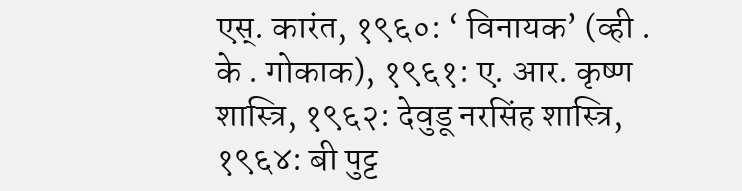एस्. कारंत, १९६०: ‘ विनायक’ (व्ही . के . गोकाक), १९६१: ए. आर. कृष्ण शास्त्रि, १९६२: देवुडू नरसिंह शास्त्रि, १९६४: बी पुट्ट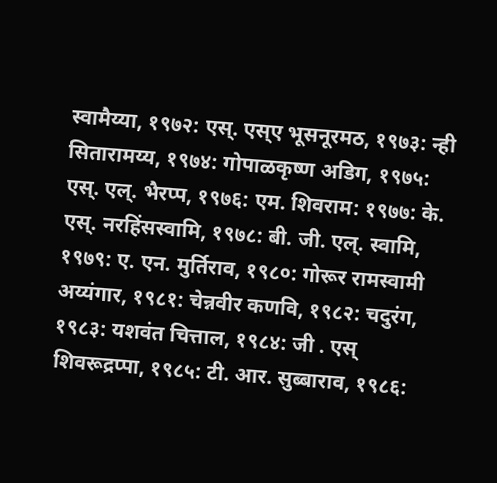स्वामैय्या, १९७२: एस्. एस्ए भूसनूरमठ, १९७३: न्ही सितारामय्य, १९७४: गोपाळकृष्ण अडिग, १९७५: एस्. एल्. भैरप्प, १९७६: एम. शिवराम: १९७७: के. एस्. नरहिंसस्वामि, १९७८: बी. जी. एल्. स्वामि, १९७९: ए. एन. मुर्तिराव, १९८०: गोरूर रामस्वामी अय्यंगार, १९८१: चेन्नवीर कणवि, १९८२: चदुरंग, १९८३: यशवंत चित्ताल, १९८४: जी . एस् शिवरूद्रप्पा, १९८५: टी. आर. सुब्बाराव, १९८६: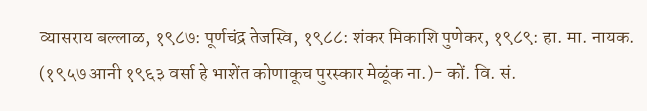व्यासराय बल्लाळ, १९८७: पूर्णचंद्र तेजस्वि, १९८८: शंकर मिकाशि पुणेकर, १९८९: हा. मा. नायक. (१९५७ आनी १९६३ वर्सा हे भाशेंत कोणाकूच पुरस्कार मेळूंक ना.)- कों. वि. सं.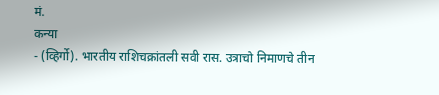मं.
कन्या
- (व्हिर्गो). भारतीय राशिचक्रांतली सवी रास. उत्राचो निमाणचे तीन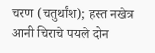चरण (चतुर्थांश); हस्त नखेत्र आनी चिराचे पयले दोन